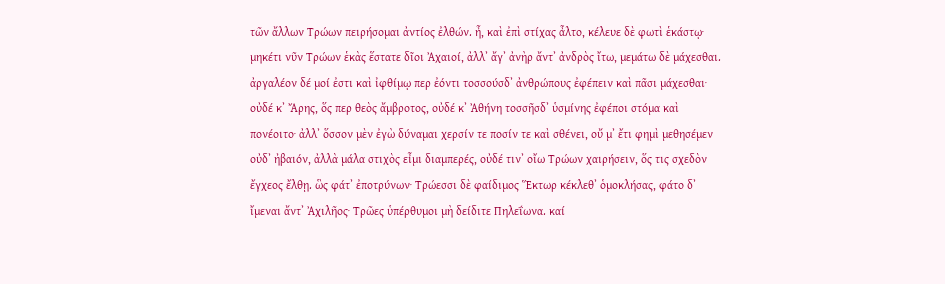τῶν ἄλλων Τρώων πειρήσομαι ἀντίος ἐλθών. ἦ, καὶ ἐπὶ στίχας ἆλτο, κέλευε δὲ φωτὶ ἑκάστῳ· μηκέτι νῦν Τρώων ἑκὰς ἕστατε δῖοι Ἀχαιοί, ἀλλʼ ἄγʼ ἀνὴρ ἄντʼ ἀνδρὸς ἴτω, μεμάτω δὲ μάχεσθαι. ἀργαλέον δέ μοί ἐστι καὶ ἰφθίμῳ περ ἐόντι τοσσούσδʼ ἀνθρώπους ἐφέπειν καὶ πᾶσι μάχεσθαι· οὐδέ κʼ Ἄρης, ὅς περ θεὸς ἄμβροτος, οὐδέ κʼ Ἀθήνη τοσσῆσδʼ ὑσμίνης ἐφέποι στόμα καὶ πονέοιτο· ἀλλʼ ὅσσον μὲν ἐγὼ δύναμαι χερσίν τε ποσίν τε καὶ σθένει, οὔ μʼ ἔτι φημὶ μεθησέμεν οὐδʼ ἠβαιόν, ἀλλὰ μάλα στιχὸς εἶμι διαμπερές, οὐδέ τινʼ οἴω Τρώων χαιρήσειν, ὅς τις σχεδὸν ἔγχεος ἔλθῃ. ὣς φάτʼ ἐποτρύνων· Τρώεσσι δὲ φαίδιμος Ἕκτωρ κέκλεθʼ ὁμοκλήσας, φάτο δʼ ἴμεναι ἄντʼ Ἀχιλῆος· Τρῶες ὑπέρθυμοι μὴ δείδιτε Πηλεΐωνα. καί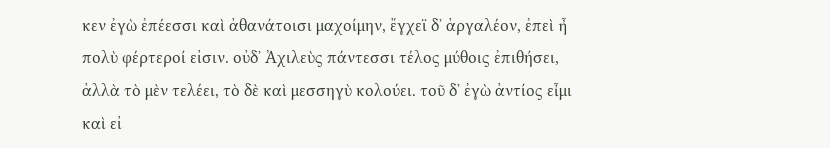κεν ἐγὼ ἐπέεσσι καὶ ἀθανάτοισι μαχοίμην, ἔγχεϊ δʼ ἀργαλέον, ἐπεὶ ἦ πολὺ φέρτεροί εἰσιν. οὐδʼ Ἀχιλεὺς πάντεσσι τέλος μύθοις ἐπιθήσει, ἀλλὰ τὸ μὲν τελέει, τὸ δὲ καὶ μεσσηγὺ κολούει. τοῦ δʼ ἐγὼ ἀντίος εἶμι καὶ εἰ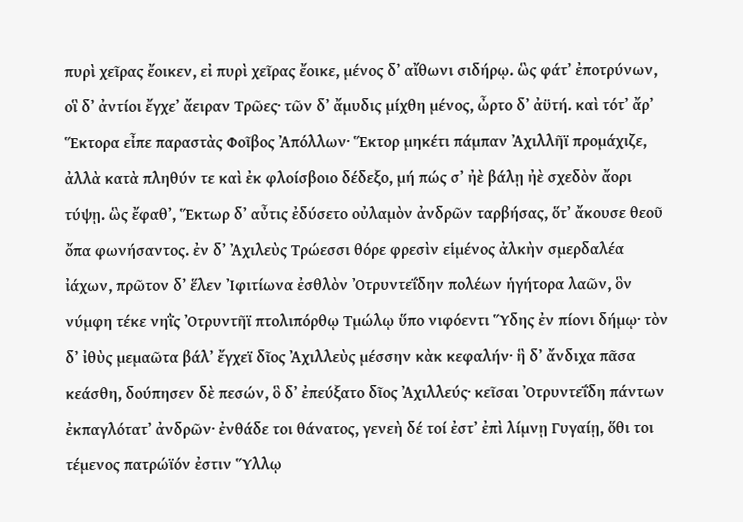πυρὶ χεῖρας ἔοικεν, εἰ πυρὶ χεῖρας ἔοικε, μένος δʼ αἴθωνι σιδήρῳ. ὣς φάτʼ ἐποτρύνων, οἳ δʼ ἀντίοι ἔγχεʼ ἄειραν Τρῶες· τῶν δʼ ἄμυδις μίχθη μένος, ὦρτο δʼ ἀϋτή. καὶ τότʼ ἄρʼ Ἕκτορα εἶπε παραστὰς Φοῖβος Ἀπόλλων· Ἕκτορ μηκέτι πάμπαν Ἀχιλλῆϊ προμάχιζε, ἀλλὰ κατὰ πληθύν τε καὶ ἐκ φλοίσβοιο δέδεξο, μή πώς σʼ ἠὲ βάλῃ ἠὲ σχεδὸν ἄορι τύψῃ. ὣς ἔφαθʼ, Ἕκτωρ δʼ αὖτις ἐδύσετο οὐλαμὸν ἀνδρῶν ταρβήσας, ὅτʼ ἄκουσε θεοῦ ὄπα φωνήσαντος. ἐν δʼ Ἀχιλεὺς Τρώεσσι θόρε φρεσὶν εἱμένος ἀλκὴν σμερδαλέα ἰάχων, πρῶτον δʼ ἕλεν Ἰφιτίωνα ἐσθλὸν Ὀτρυντεΐδην πολέων ἡγήτορα λαῶν, ὃν νύμφη τέκε νηῒς Ὀτρυντῆϊ πτολιπόρθῳ Τμώλῳ ὕπο νιφόεντι Ὕδης ἐν πίονι δήμῳ· τὸν δʼ ἰθὺς μεμαῶτα βάλʼ ἔγχεϊ δῖος Ἀχιλλεὺς μέσσην κὰκ κεφαλήν· ἣ δʼ ἄνδιχα πᾶσα κεάσθη, δούπησεν δὲ πεσών, ὃ δʼ ἐπεύξατο δῖος Ἀχιλλεύς· κεῖσαι Ὀτρυντεΐδη πάντων ἐκπαγλότατʼ ἀνδρῶν· ἐνθάδε τοι θάνατος, γενεὴ δέ τοί ἐστʼ ἐπὶ λίμνῃ Γυγαίῃ, ὅθι τοι τέμενος πατρώϊόν ἐστιν Ὕλλῳ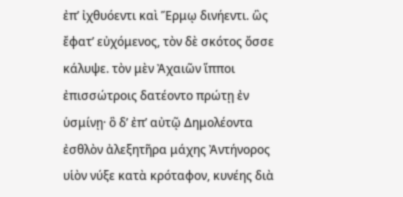ἐπʼ ἰχθυόεντι καὶ Ἕρμῳ δινήεντι. ὣς ἔφατʼ εὐχόμενος, τὸν δὲ σκότος ὄσσε κάλυψε. τὸν μὲν Ἀχαιῶν ἵπποι ἐπισσώτροις δατέοντο πρώτῃ ἐν ὑσμίνῃ· ὃ δʼ ἐπʼ αὐτῷ Δημολέοντα ἐσθλὸν ἀλεξητῆρα μάχης Ἀντήνορος υἱὸν νύξε κατὰ κρόταφον, κυνέης διὰ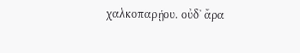χαλκοπαρῄου. οὐδʼ ἄρα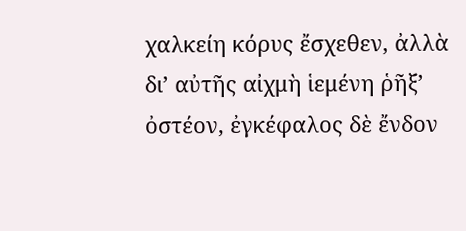χαλκείη κόρυς ἔσχεθεν, ἀλλὰ διʼ αὐτῆς αἰχμὴ ἱεμένη ῥῆξʼ ὀστέον, ἐγκέφαλος δὲ ἔνδον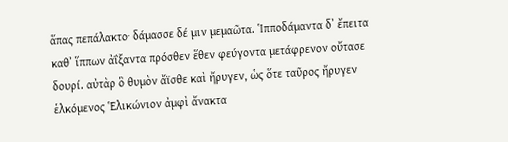ἅπας πεπάλακτο· δάμασσε δέ μιν μεμαῶτα. Ἱπποδάμαντα δʼ ἔπειτα καθʼ ἵππων ἀΐξαντα πρόσθεν ἕθεν φεύγοντα μετάφρενον οὔτασε δουρί. αὐτὰρ ὃ θυμὸν ἄϊσθε καὶ ἤρυγεν, ὡς ὅτε ταῦρος ἤρυγεν ἑλκόμενος Ἑλικώνιον ἀμφὶ ἄνακτα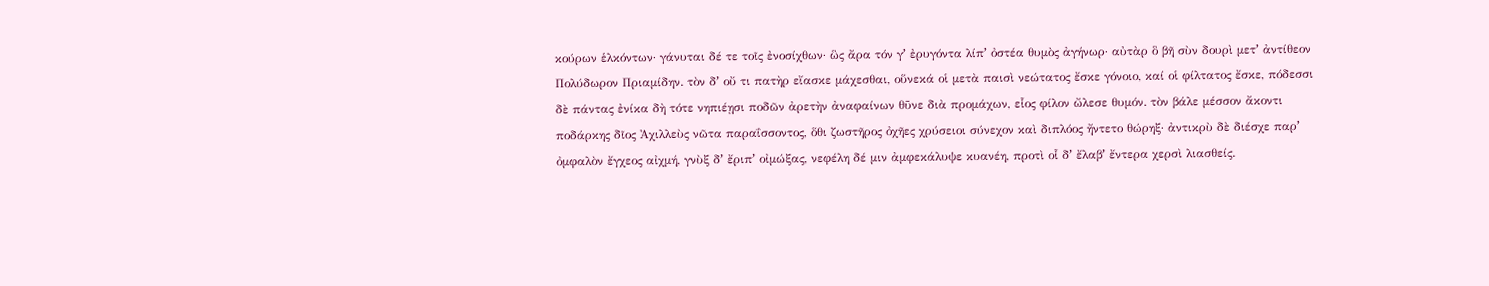κούρων ἑλκόντων· γάνυται δέ τε τοῖς ἐνοσίχθων· ὣς ἄρα τόν γʼ ἐρυγόντα λίπʼ ὀστέα θυμὸς ἀγήνωρ· αὐτὰρ ὃ βῆ σὺν δουρὶ μετʼ ἀντίθεον Πολύδωρον Πριαμίδην. τὸν δʼ οὔ τι πατὴρ εἴασκε μάχεσθαι, οὕνεκά οἱ μετὰ παισὶ νεώτατος ἔσκε γόνοιο, καί οἱ φίλτατος ἔσκε, πόδεσσι δὲ πάντας ἐνίκα δὴ τότε νηπιέῃσι ποδῶν ἀρετὴν ἀναφαίνων θῦνε διὰ προμάχων, εἷος φίλον ὤλεσε θυμόν. τὸν βάλε μέσσον ἄκοντι ποδάρκης δῖος Ἀχιλλεὺς νῶτα παραΐσσοντος, ὅθι ζωστῆρος ὀχῆες χρύσειοι σύνεχον καὶ διπλόος ἤντετο θώρηξ· ἀντικρὺ δὲ διέσχε παρʼ ὀμφαλὸν ἔγχεος αἰχμή, γνὺξ δʼ ἔριπʼ οἰμώξας, νεφέλη δέ μιν ἀμφεκάλυψε κυανέη, προτὶ οἷ δʼ ἔλαβʼ ἔντερα χερσὶ λιασθείς.